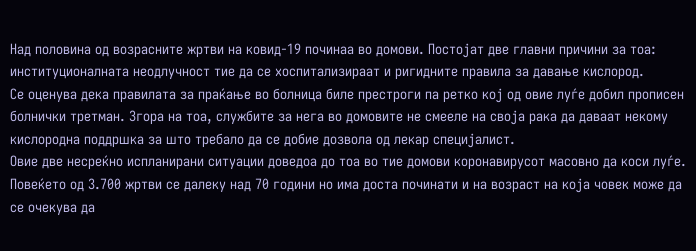Над половина од возрасните жртви на ковид-19 починаа во домови. Постојат две главни причини за тоа: институционалната неодлучност тие да се хоспитализираат и ригидните правила за давање кислород.
Се оценува дека правилата за праќање во болница биле престроги па ретко кој од овие луѓе добил прописен болнички третман. Згора на тоа, службите за нега во домовите не смееле на своја рака да даваат некому кислородна поддршка за што требало да се добие дозвола од лекар специјалист.
Овие две несреќно испланирани ситуации доведоа до тоа во тие домови коронавирусот масовно да коси луѓе. Повеќето од 3.700 жртви се далеку над 70 години но има доста починати и на возраст на која човек може да се очекува да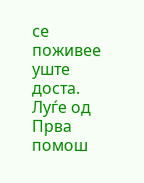се поживее уште доста.
Луѓе од Прва помош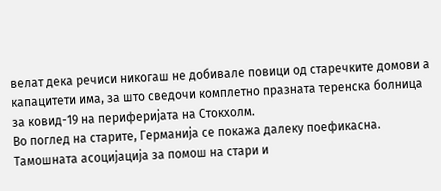велат дека речиси никогаш не добивале повици од старечките домови а капацитети има, за што сведочи комплетно празната теренска болница за ковид-19 на периферијата на Стокхолм.
Во поглед на старите, Германија се покажа далеку поефикасна. Тамошната асоцијација за помош на стари и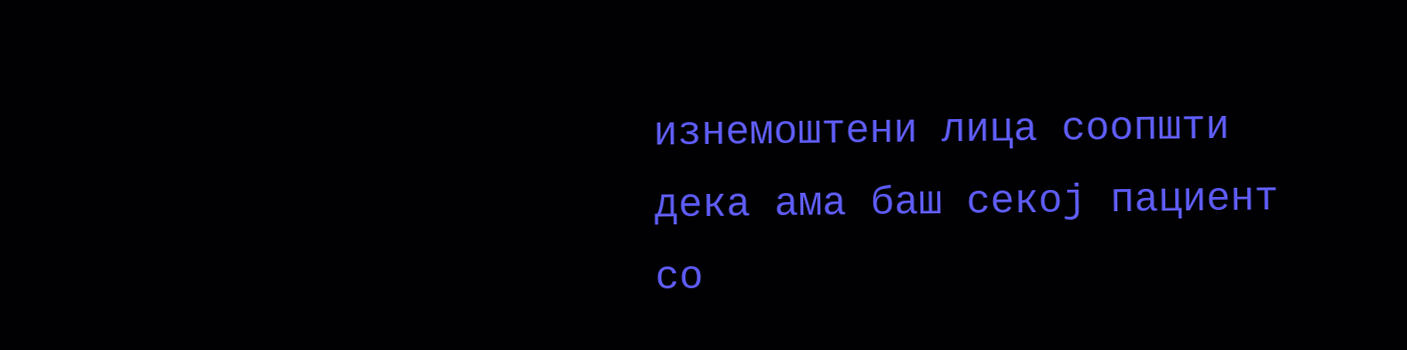изнемоштени лица соопшти дека ама баш секој пациент со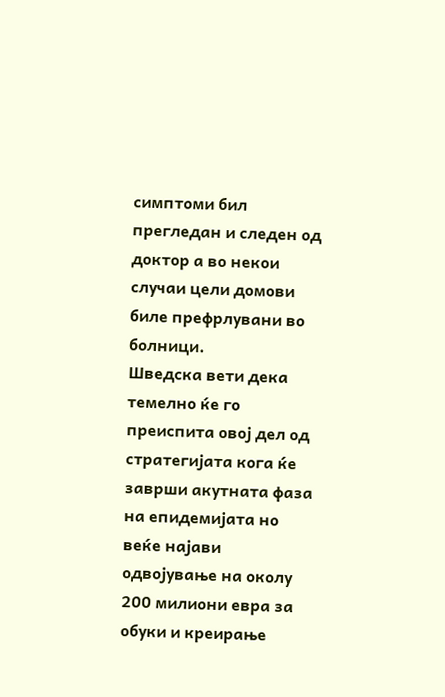симптоми бил прегледан и следен од доктор а во некои случаи цели домови биле префрлувани во болници.
Шведска вети дека темелно ќе го преиспита овој дел од стратегијата кога ќе заврши акутната фаза на епидемијата но веќе најави одвојување на околу 200 милиони евра за обуки и креирање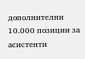дополнителни 10.000 позиции за асистенти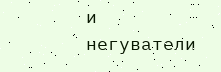и негуватели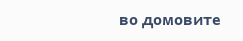во домовите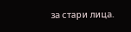за стари лица.